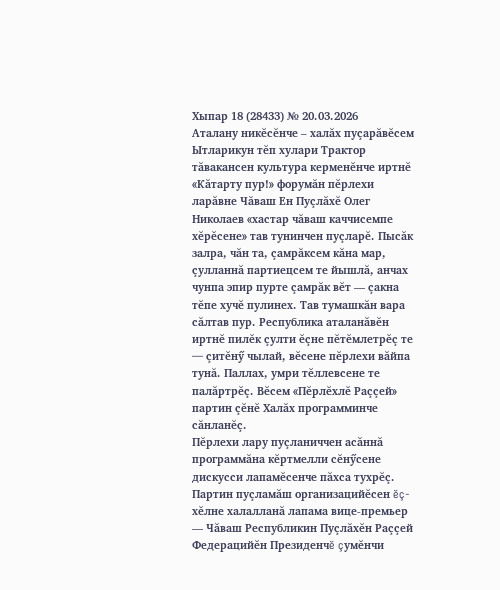Хыпар 18 (28433) № 20.03.2026
Аталану никĕсĕнче – халăх пуçарăвĕсем
Ытларикун тĕп хулари Трактор тăвакансен культура керменĕнче иртнĕ «Кăтарту пур!» форумăн пĕрлехи ларăвне Чăваш Ен Пуçлăхĕ Олег Николаев «хастар чăваш каччисемпе хĕрĕсене» тав тунинчен пуçларĕ. Пысăк залра, чăн та, çамрăксем кăна мар, çулланнă партиецсем те йышлă, анчах чунпа эпир пурте çамрăк вĕт — çакна тĕпе хучĕ пулинех. Тав тумашкăн вара сăлтав пур. Республика аталанăвĕн иртнĕ пилĕк çулти ĕçне пĕтĕмлетрĕç те — çитĕнӳ чылай, вĕсене пĕрлехи вăйпа тунă. Паллах, умри тĕллевсене те палăртрĕç. Вĕсем «Пĕрлĕхлĕ Раççей» партин çĕнĕ Халăх программинче сăнланĕç.
Пĕрлехи лару пуçланиччен асăннă программăна кĕртмелли сĕнӳсене дискусси лапамĕсенче пăхса тухрĕç. Партин пуçламăш организацийĕсен ĕç-хĕлне халалланă лапама вице-премьер — Чăваш Республикин Пуçлăхĕн Раççей Федерацийĕн Президенчĕ çумĕнчи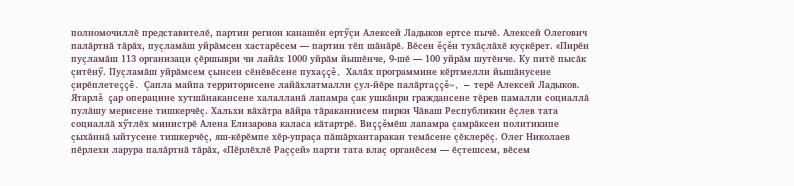полномочиллĕ представителĕ, партин регион канашĕн ертӳçи Алексей Ладыков ертсе пычĕ. Алексей Олегович палăртнă тăрăх, пуçламăш уйрăмсен хастарĕсем — партин тĕп шăнăрĕ. Вĕсен ĕçĕн тухăçлăхĕ куçкĕрет. «Пирĕн пуçламăш 113 организаци çĕршыври чи лайăх 1000 уйрăм йышĕнче, 9-шĕ — 100 уйрăм шутĕнче. Ку питĕ пысăк çитĕнӳ. Пуçламăш уйрăмсем çынсен сĕнĕвĕсене пухаççĕ, Халăх программине кĕртмелли йышăнусене çирĕплетеççĕ. Çапла майпа территорисене лайăхлатмалли çул-йĕре палăртаççĕ», — терĕ Алексей Ладыков. Ятарлă çар операцине хутшăнакансене халалланă лапамра çак ушкăнри граждансене тĕрев памалли социаллă пулăшу мерисене тишкерчĕç. Хальхи вăхăтра вăйра тăраканнисем пирки Чăваш Республикин ĕçлев тата социаллă хӳтлĕх министрĕ Алена Елизарова каласа кăтартрĕ. Виççĕмĕш лапамра çамрăксен политикипе çыхăннă ыйтусене тишкерчĕç, яш-кĕрĕмпе хĕр-упраçа пăшăрхантаракан темăсене çĕклерĕç. Олег Николаев пĕрлехи ларура палăртнă тăрăх, «Пĕрлĕхлĕ Раççей» парти тата влаç органĕсем — ĕçтешсем, вĕсем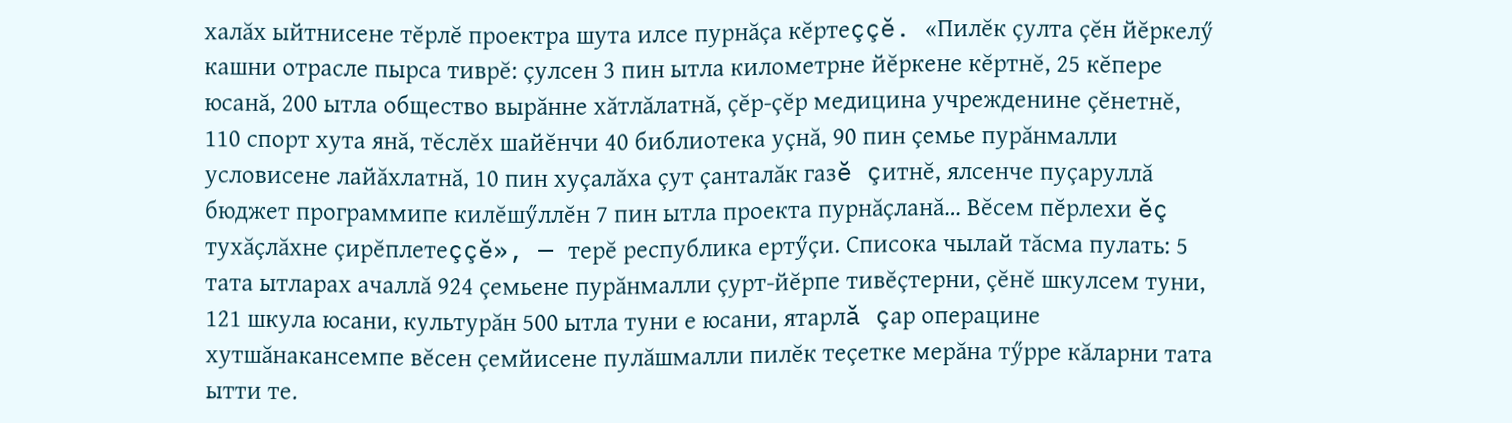халăх ыйтнисене тĕрлĕ проектра шута илсе пурнăçа кĕртеççĕ. «Пилĕк çулта çĕн йĕркелӳ кашни отрасле пырса тиврĕ: çулсен 3 пин ытла километрне йĕркене кĕртнĕ, 25 кĕпере юсанă, 200 ытла общество вырăнне хăтлăлатнă, çĕр-çĕр медицина учрежденине çĕнетнĕ, 110 спорт хута янă, тĕслĕх шайĕнчи 40 библиотека уçнă, 90 пин çемье пурăнмалли условисене лайăхлатнă, 10 пин хуçалăха çут çанталăк газĕ çитнĕ, ялсенче пуçаруллă бюджет программипе килĕшӳллĕн 7 пин ытла проекта пурнăçланă… Вĕсем пĕрлехи ĕç тухăçлăхне çирĕплетеççĕ», — терĕ республика ертӳçи. Списока чылай тăсма пулать: 5 тата ытларах ачаллă 924 çемьене пурăнмалли çурт-йĕрпе тивĕçтерни, çĕнĕ шкулсем туни, 121 шкула юсани, культурăн 500 ытла туни е юсани, ятарлă çар операцине хутшăнакансемпе вĕсен çемйисене пулăшмалли пилĕк теçетке мерăна тӳрре кăларни тата ытти те.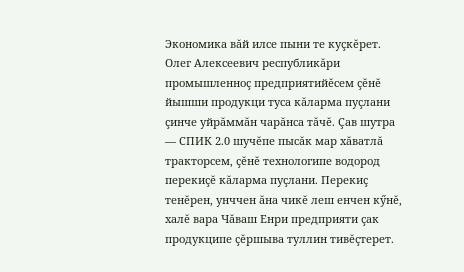Экономика вăй илсе пыни те куçкĕрет. Олег Алексеевич республикăри промышленноç предприятийĕсем çĕнĕ йышши продукци туса кăларма пуçлани çинче уйрăммăн чарăнса тăчĕ. Çав шутра — СПИК 2.0 шучĕпе пысăк мар хăватлă тракторсем, çĕнĕ технологипе водород перекиçĕ кăларма пуçлани. Перекиç тенĕрен, унччен ăна чикĕ леш енчен кӳнĕ, халĕ вара Чăваш Енри предприяти çак продукципе çĕршыва туллин тивĕçтерет.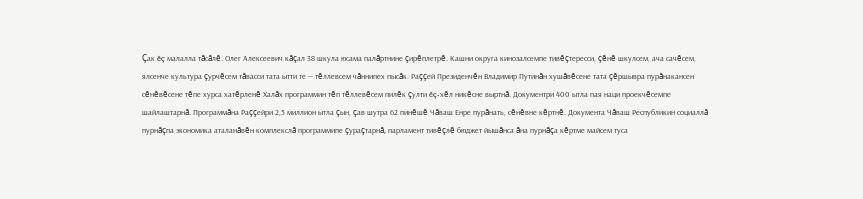Çак ĕç малалла тăсăлĕ. Олег Алексеевич кăçал 38 шкула юсама палăртнине çирĕплетрĕ. Кашни округа кинозалсемпе тивĕçтересси, çĕнĕ шкулсем, ача сачĕсем, ялсенче культура çурчĕсем тăвасси тата ытти те — тĕллевсем чăннипех пысăк. Раççей Президенчĕн Владимир Путинăн хушăвĕсене тата çĕршывра пурăнакансен сĕнĕвĕсене тĕпе хурса хатĕрленĕ Халăх программин тĕп тĕллевĕсем пилĕк çулти ĕç-хĕл никĕсне выртнă. Документри 400 ытла пая наци проекчĕсемпе шайлаштарнă. Программăна Раççейри 2,5 миллион ытла çын, çав шутра 62 пинĕшĕ Чăваш Енре пурăнать, сĕнĕвне кĕртнĕ. Документа Чăваш Республикин социаллă пурнăçпа экономика аталанăвĕн комплекслă программипе çураçтарнă, парламент тивĕçлĕ бюджет йышăнса ăна пурнăçа кĕртме майсем туса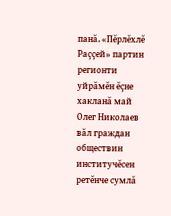панă. «Пĕрлĕхлĕ Раççей» партин регионти уйрăмĕн ĕçне хакланă май Олег Николаев вăл граждан обществин институчĕсен ретĕнче сумлă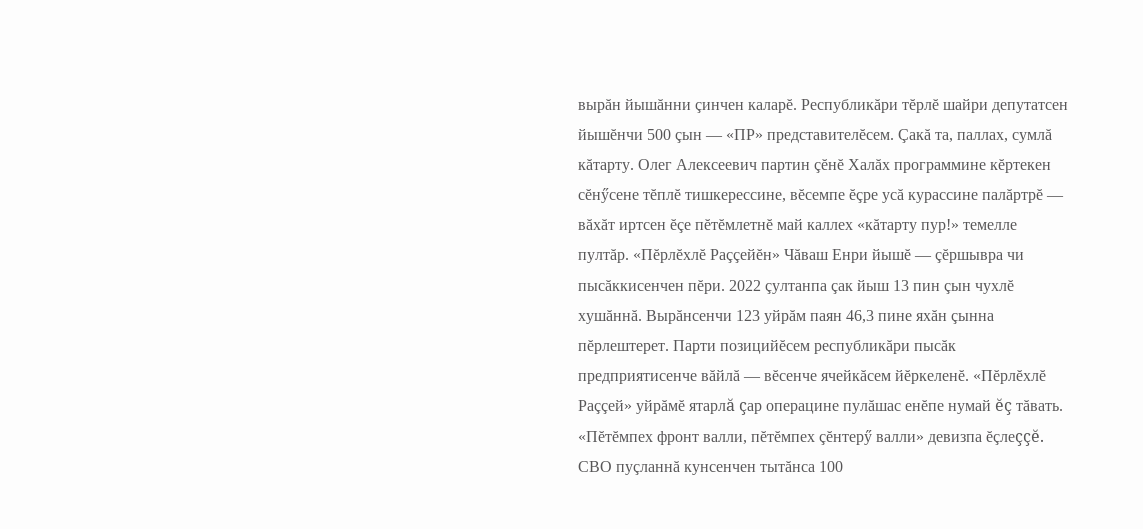вырăн йышăнни çинчен каларĕ. Республикăри тĕрлĕ шайри депутатсен йышĕнчи 500 çын — «ПР» представителĕсем. Çакă та, паллах, сумлă кăтарту. Олег Алексеевич партин çĕнĕ Халăх программине кĕртекен сĕнӳсене тĕплĕ тишкерессине, вĕсемпе ĕçре усă курассине палăртрĕ — вăхăт иртсен ĕçе пĕтĕмлетнĕ май каллех «кăтарту пур!» темелле пултăр. «Пĕрлĕхлĕ Раççейĕн» Чăваш Енри йышĕ — çĕршывра чи пысăккисенчен пĕри. 2022 çултанпа çак йыш 13 пин çын чухлĕ хушăннă. Вырăнсенчи 123 уйрăм паян 46,3 пине яхăн çынна пĕрлештерет. Парти позицийĕсем республикăри пысăк предприятисенче вăйлă — вĕсенче ячейкăсем йĕркеленĕ. «Пĕрлĕхлĕ Раççей» уйрăмĕ ятарлă çар операцине пулăшас енĕпе нумай ĕç тăвать. «Пĕтĕмпех фронт валли, пĕтĕмпех çĕнтерӳ валли» девизпа ĕçлеççĕ. СВО пуçланнă кунсенчен тытăнса 100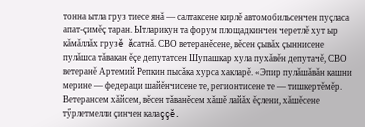тонна ытла груз тиесе янă — салтаксене кирлĕ автомобильсенчен пуçласа апат-çимĕç таран. Ытларикун та форум площадкинчен черетлĕ хут ыр кăмăллăх грузĕ ăсатнă. СВО ветеранĕсене, вĕсен çывăх çыннисене пулăшса тăвакан ĕçе депутатсен Шупашкар хула пухăвĕн депутачĕ, СВО ветеранĕ Артемий Репкин пысăка хурса хакларĕ. «Эпир пулăшăвăн кашни мерине — федераци шайĕнчисене те, регионтисене те — тишкертĕмĕр. Ветерансем хăйсем, вĕсен тăванĕсем хăшĕ лайăх ĕçлени, хăшĕсене тӳрлетмелли çинчен калаççĕ.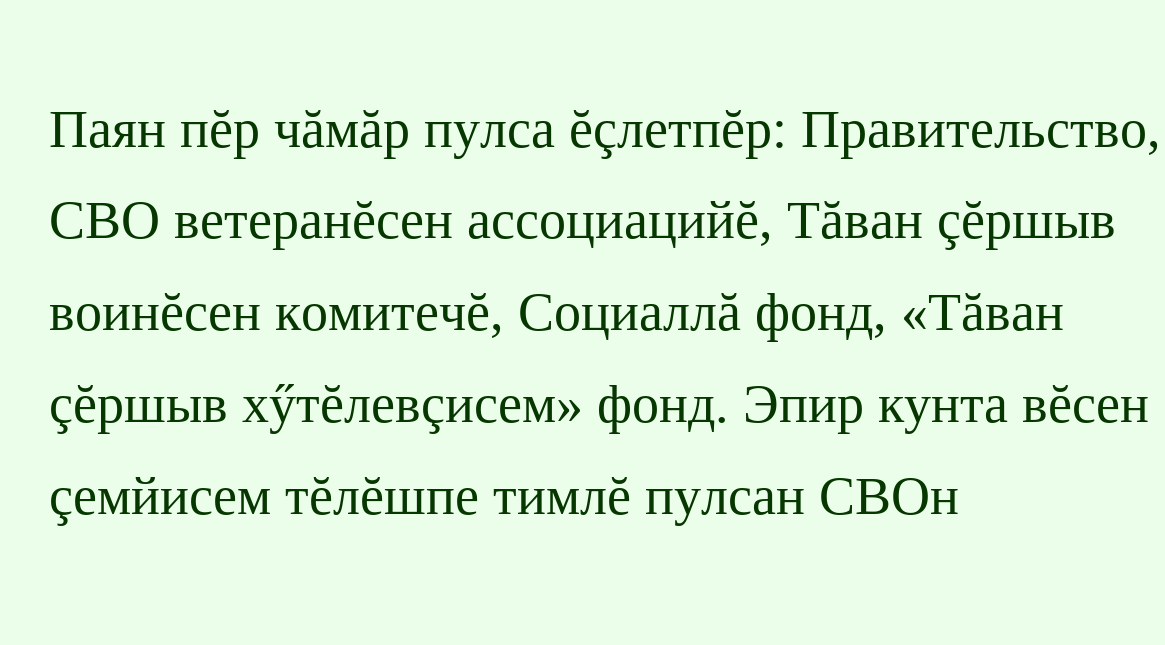Паян пĕр чăмăр пулса ĕçлетпĕр: Правительство, СВО ветеранĕсен ассоциацийĕ, Тăван çĕршыв воинĕсен комитечĕ, Социаллă фонд, «Тăван çĕршыв хӳтĕлевçисем» фонд. Эпир кунта вĕсен çемйисем тĕлĕшпе тимлĕ пулсан СВОн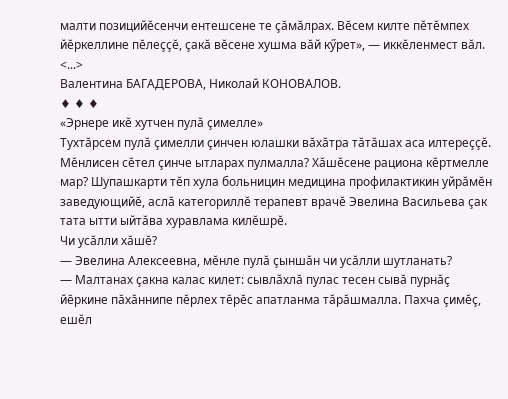малти позицийĕсенчи ентешсене те çăмăлрах. Вĕсем килте пĕтĕмпех йĕркеллине пĕлеççĕ, çакă вĕсене хушма вăй кӳрет», — иккĕленмест вăл. <...>
Валентина БАГАДЕРОВА, Николай КОНОВАЛОВ.
♦ ♦ ♦
«Эрнере икĕ хутчен пулă çимелле»
Тухтăрсем пулă çимелли çинчен юлашки вăхăтра тăтăшах аса илтереççĕ. Мĕнлисен сĕтел çинче ытларах пулмалла? Хăшĕсене рациона кĕртмелле мар? Шупашкарти тĕп хула больницин медицина профилактикин уйрăмĕн заведующийĕ, аслă категориллĕ терапевт врачĕ Эвелина Васильева çак тата ытти ыйтăва хуравлама килĕшрĕ.
Чи усăлли хăшĕ?
— Эвелина Алексеевна, мĕнле пулă çыншăн чи усăлли шутланать?
— Малтанах çакна калас килет: сывлăхлă пулас тесен сывă пурнăç йĕркине пăхăннипе пĕрлех тĕрĕс апатланма тăрăшмалла. Пахча çимĕç, ешĕл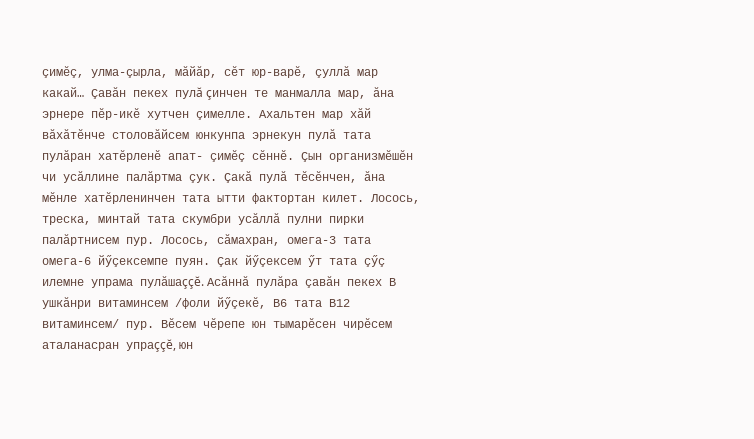çимĕç, улма-çырла, мăйăр, сĕт юр-варĕ, çуллă мар какай… Çавăн пекех пулă çинчен те манмалла мар, ăна эрнере пĕр-икĕ хутчен çимелле. Ахальтен мар хăй вăхăтĕнче столовăйсем юнкунпа эрнекун пулă тата пулăран хатĕрленĕ апат- çимĕç сĕннĕ. Çын организмĕшĕн чи усăллине палăртма çук. Çакă пулă тĕсĕнчен, ăна мĕнле хатĕрленинчен тата ытти фактортан килет. Лосось, треска, минтай тата скумбри усăллă пулни пирки палăртнисем пур. Лосось, сăмахран, омега-3 тата омега-6 йӳçексемпе пуян. Çак йӳçексем ӳт тата çӳç илемне упрама пулăшаççĕ. Асăннă пулăра çавăн пекех В ушкăнри витаминсем /фоли йӳçекĕ, В6 тата В12 витаминсем/ пур. Вĕсем чĕрепе юн тымарĕсен чирĕсем аталанасран упраççĕ, юн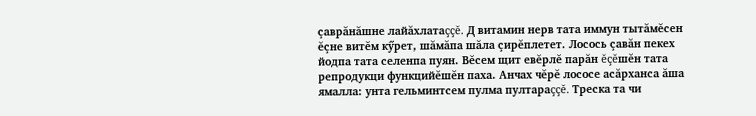çаврăнăшне лайăхлатаççĕ. Д витамин нерв тата иммун тытăмĕсен ĕçне витĕм кӳрет, шăмăпа шăла çирĕплетет. Лосось çавăн пекех йодпа тата селенпа пуян. Вĕсем щит евĕрлĕ парăн ĕçĕшĕн тата репродукци функцийĕшĕн паха. Анчах чĕрĕ лососе асăрханса ăша ямалла: унта гельминтсем пулма пултараççĕ. Треска та чи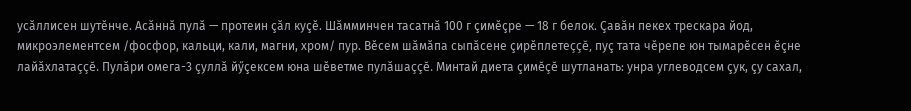усăллисен шутĕнче. Асăннă пулă — протеин çăл куçĕ. Шăмминчен тасатнă 100 г çимĕçре — 18 г белок. Çавăн пекех трескара йод, микроэлементсем /фосфор, кальци, кали, магни, хром/ пур. Вĕсем шăмăпа сыпăсене çирĕплетеççĕ, пуç тата чĕрепе юн тымарĕсен ĕçне лайăхлатаççĕ. Пулăри омега-3 çуллă йӳçексем юна шĕветме пулăшаççĕ. Минтай диета çимĕçĕ шутланать: унра углеводсем çук, çу сахал,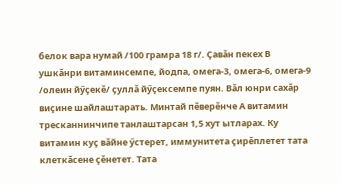белок вара нумай /100 грамра 18 г/. Çавăн пекех В ушкăнри витаминсемпе, йодпа, омега-3, омега-6, омега-9 /олеин йӳçекĕ/ çуллă йӳçексемпе пуян. Вăл юнри сахăр виçине шайлаштарать. Минтай пĕверĕнче А витамин тресканнинчипе танлаштарсан 1,5 хут ытларах. Ку витамин куç вăйне ӳстерет, иммунитета çирĕплетет тата клеткăсене çĕнетет. Тата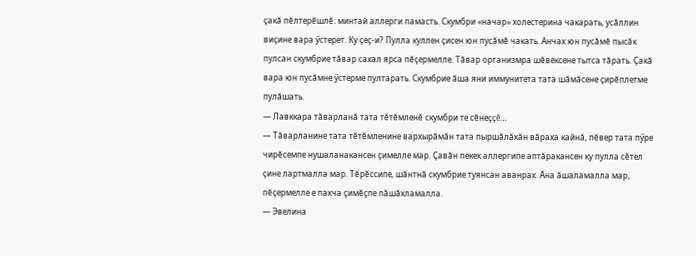çакă пĕлтерĕшлĕ: минтай аллерги памасть. Скумбри «начар» холестерина чакарать, усăллин виçине вара ӳстерет. Ку çеç-и? Пулла куллен çисен юн пусăмĕ чакать. Анчах юн пусăмĕ пысăк пулсан скумбрие тăвар сахал ярса пĕçермелле. Тăвар организмра шĕвексене тытса тăрать. Çакă вара юн пусăмне ӳстерме пултарать. Скумбрие ăша яни иммунитета тата шăмăсене çирĕплетме пулăшать.
— Лавккара тăварланă тата тĕтĕмленĕ скумбри те сĕнеççĕ…
— Тăварланине тата тĕтĕмленине вархырăмăн тата пыршăлăхăн вăраха кайнă, пĕвер тата пӳре чирĕсемпе нушаланакансен çимелле мар. Çавăн пекех аллергипе аптăракансен ку пулла сĕтел çине лартмалла мар. Тĕрĕссипе, шăнтнă скумбрие туянсан аванрах. Ăна ăшаламалла мар, пĕçермелле е пахча çимĕçпе пăшăхламалла.
— Эвелина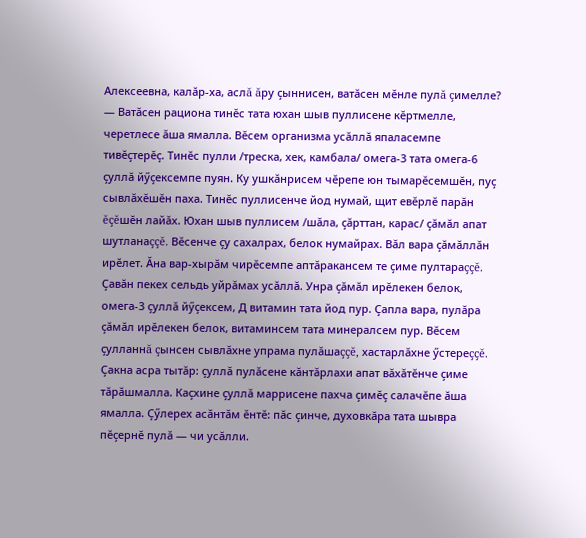Алексеевна, калăр-ха, аслă ăру çыннисен, ватăсен мĕнле пулă çимелле?
— Ватăсен рациона тинĕс тата юхан шыв пуллисене кĕртмелле, черетлесе ăша ямалла. Вĕсем организма усăллă япаласемпе тивĕçтерĕç. Тинĕс пулли /треска, хек, камбала/ омега-3 тата омега-6 çуллă йӳçексемпе пуян. Ку ушкăнрисем чĕрепе юн тымарĕсемшĕн, пуç сывлăхĕшĕн паха. Тинĕс пуллисенче йод нумай, щит евĕрлĕ парăн ĕçĕшĕн лайăх. Юхан шыв пуллисем /шăла, çăрттан, карас/ çăмăл апат шутланаççĕ. Вĕсенче çу сахалрах, белок нумайрах. Вăл вара çăмăллăн ирĕлет. Ăна вар-хырăм чирĕсемпе аптăракансем те çиме пултараççĕ. Çавăн пекех сельдь уйрăмах усăллă. Унра çăмăл ирĕлекен белок, омега-3 çуллă йӳçексем, Д витамин тата йод пур. Çапла вара, пулăра çăмăл ирĕлекен белок, витаминсем тата минералсем пур. Вĕсем çулланнă çынсен сывлăхне упрама пулăшаççĕ, хастарлăхне ӳстереççĕ. Çакна асра тытăр: çуллă пулăсене кăнтăрлахи апат вăхăтĕнче çиме тăрăшмалла. Каçхине çуллă маррисене пахча çимĕç салачĕпе ăша ямалла. Çӳлерех асăнтăм ĕнтĕ: пăс çинче, духовкăра тата шывра пĕçернĕ пулă — чи усăлли.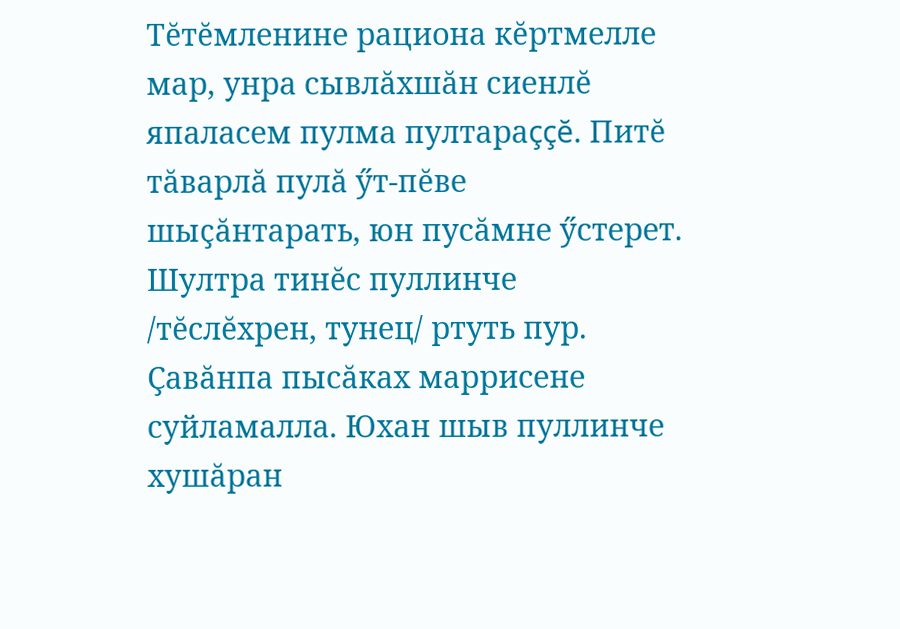Тĕтĕмленине рациона кĕртмелле мар, унра сывлăхшăн сиенлĕ япаласем пулма пултараççĕ. Питĕ тăварлă пулă ӳт-пĕве шыçăнтарать, юн пусăмне ӳстерет. Шултра тинĕс пуллинче /тĕслĕхрен, тунец/ ртуть пур. Çавăнпа пысăках маррисене суйламалла. Юхан шыв пуллинче хушăран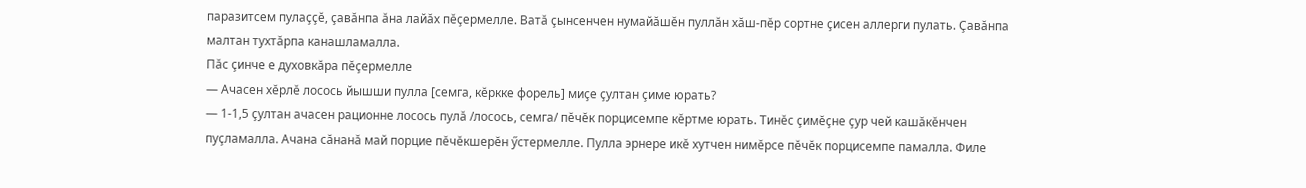паразитсем пулаççĕ, çавăнпа ăна лайăх пĕçермелле. Ватă çынсенчен нумайăшĕн пуллăн хăш-пĕр сортне çисен аллерги пулать. Çавăнпа малтан тухтăрпа канашламалла.
Пăс çинче е духовкăра пĕçермелле
— Ачасен хĕрлĕ лосось йышши пулла [семга, кĕркке форель] миçе çултан çиме юрать?
— 1-1,5 çултан ачасен рационне лосось пулă /лосось, семга/ пĕчĕк порцисемпе кĕртме юрать. Тинĕс çимĕçне çур чей кашăкĕнчен пуçламалла. Ачана сăнанă май порцие пĕчĕкшерĕн ӳстермелле. Пулла эрнере икĕ хутчен нимĕрсе пĕчĕк порцисемпе памалла. Филе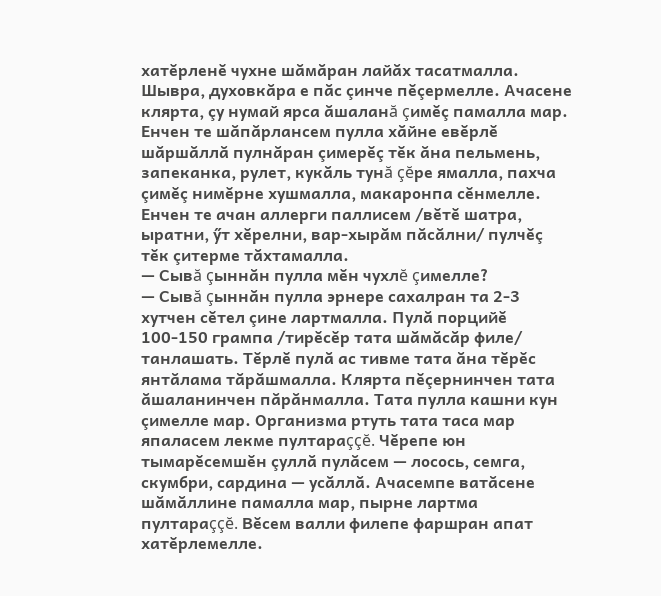хатĕрленĕ чухне шăмăран лайăх тасатмалла. Шывра, духовкăра е пăс çинче пĕçермелле. Ачасене клярта, çу нумай ярса ăшаланă çимĕç памалла мар. Енчен те шăпăрлансем пулла хăйне евĕрлĕ шăршăллă пулнăран çимерĕç тĕк ăна пельмень, запеканка, рулет, кукăль тунă çĕре ямалла, пахча çимĕç нимĕрне хушмалла, макаронпа сĕнмелле. Енчен те ачан аллерги паллисем /вĕтĕ шатра, ыратни, ӳт хĕрелни, вар-хырăм пăсăлни/ пулчĕç тĕк çитерме тăхтамалла.
— Сывă çыннăн пулла мĕн чухлĕ çимелле?
— Сывă çыннăн пулла эрнере сахалран та 2-3 хутчен сĕтел çине лартмалла. Пулă порцийĕ 100-150 грампа /тирĕсĕр тата шăмăсăр филе/ танлашать. Тĕрлĕ пулă ас тивме тата ăна тĕрĕс янтăлама тăрăшмалла. Клярта пĕçернинчен тата ăшаланинчен пăрăнмалла. Тата пулла кашни кун çимелле мар. Организма ртуть тата таса мар япаласем лекме пултараççĕ. Чĕрепе юн тымарĕсемшĕн çуллă пулăсем — лосось, семга, скумбри, сардина — усăллă. Ачасемпе ватăсене шăмăллине памалла мар, пырне лартма пултараççĕ. Вĕсем валли филепе фаршран апат хатĕрлемелле.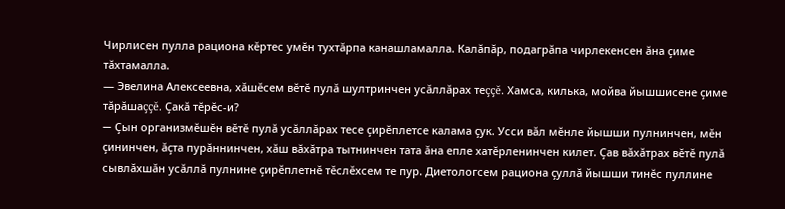Чирлисен пулла рациона кĕртес умĕн тухтăрпа канашламалла. Калăпăр, подагрăпа чирлекенсен ăна çиме тăхтамалла.
— Эвелина Алексеевна, хăшĕсем вĕтĕ пулă шултринчен усăллăрах теççĕ. Хамса, килька, мойва йышшисене çиме тăрăшаççĕ. Çакă тĕрĕс-и?
— Çын организмĕшĕн вĕтĕ пулă усăллăрах тесе çирĕплетсе калама çук. Усси вăл мĕнле йышши пулнинчен, мĕн çининчен, ăçта пурăннинчен, хăш вăхăтра тытнинчен тата ăна епле хатĕрленинчен килет. Çав вăхăтрах вĕтĕ пулă сывлăхшăн усăллă пулнине çирĕплетнĕ тĕслĕхсем те пур. Диетологсем рациона çуллă йышши тинĕс пуллине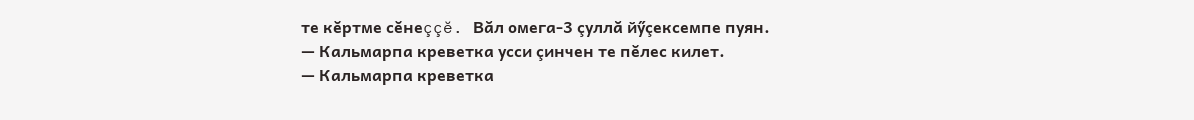те кĕртме сĕнеççĕ. Вăл омега-3 çуллă йӳçексемпе пуян.
— Кальмарпа креветка усси çинчен те пĕлес килет.
— Кальмарпа креветка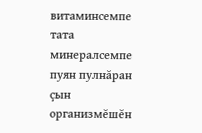витаминсемпе тата минералсемпе пуян пулнăран çын организмĕшĕн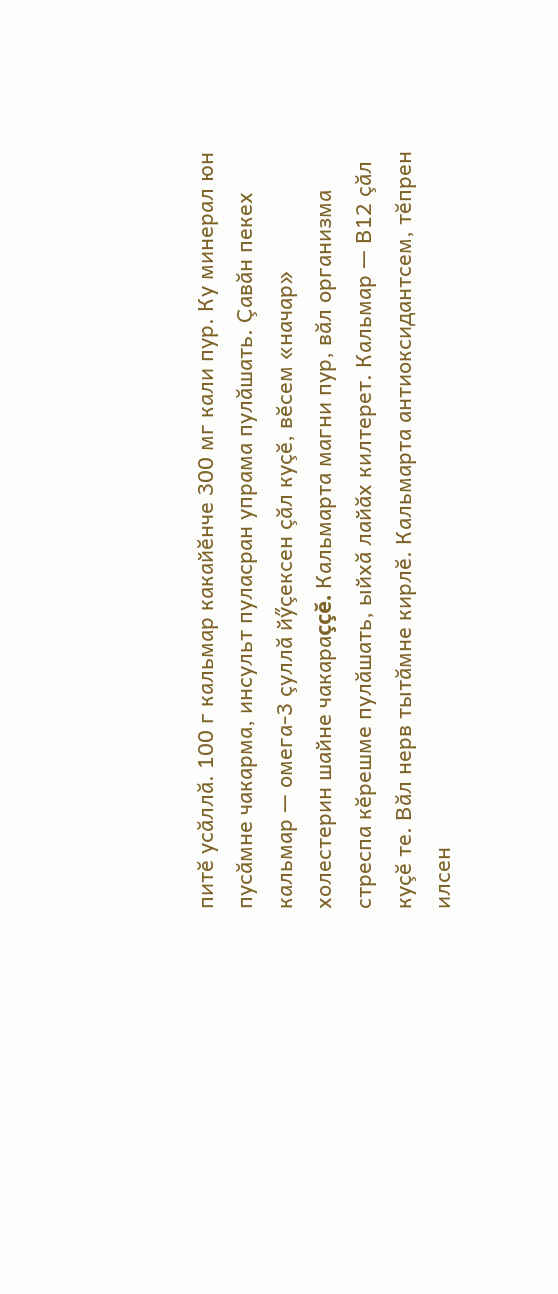питĕ усăллă. 100 г кальмар какайĕнче 300 мг кали пур. Ку минерал юн пусăмне чакарма, инсульт пуласран упрама пулăшать. Çавăн пекех кальмар — омега-3 çуллă йӳçексен çăл куçĕ, вĕсем «начар» холестерин шайне чакараççĕ. Кальмарта магни пур, вăл организма стреспа кĕрешме пулăшать, ыйхă лайăх килтерет. Кальмар — В12 çăл куçĕ те. Вăл нерв тытăмне кирлĕ. Кальмарта антиоксидантсем, тĕпрен илсен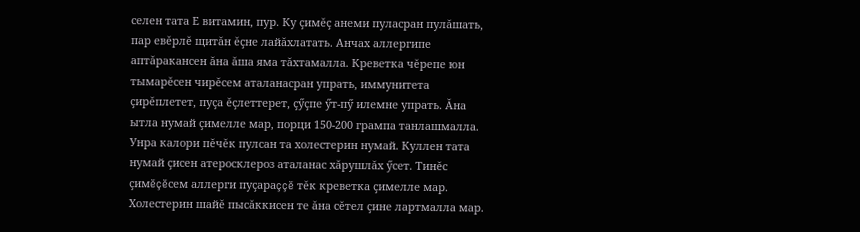селен тата Е витамин, пур. Ку çимĕç анеми пуласран пулăшать, пар евĕрлĕ щитăн ĕçне лайăхлатать. Анчах аллергипе аптăракансен ăна ăша яма тăхтамалла. Креветка чĕрепе юн тымарĕсен чирĕсем аталанасран упрать, иммунитета çирĕплетет, пуçа ĕçлеттерет, çӳçпе ӳт-пӳ илемне упрать. Ăна ытла нумай çимелле мар, порци 150-200 грампа танлашмалла. Унра калори пĕчĕк пулсан та холестерин нумай. Куллен тата нумай çисен атеросклероз аталанас хăрушлăх ӳсет. Тинĕс çимĕçĕсем аллерги пуçараççĕ тĕк креветка çимелле мар. Холестерин шайĕ пысăккисен те ăна сĕтел çине лартмалла мар.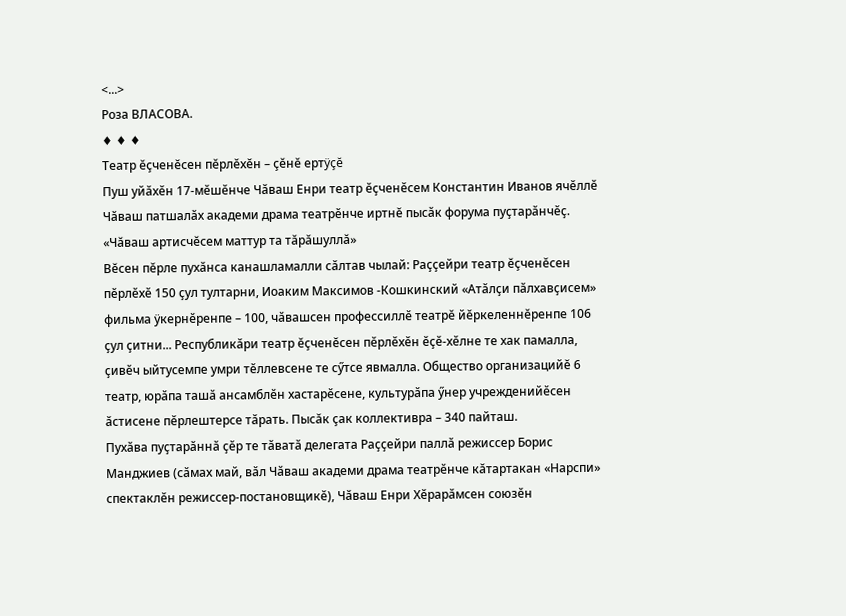<...>
Роза ВЛАСОВА.
♦ ♦ ♦
Театр ĕçченĕсен пĕрлĕхĕн – çĕнĕ ертÿçĕ
Пуш уйӑхӗн 17-мӗшӗнче Чӑваш Енри театр ӗҫченӗсем Константин Иванов ячӗллӗ Чӑваш патшалӑх академи драма театрӗнче иртнĕ пысӑк форума пуҫтарӑнчӗҫ.
«Чăваш артисчĕсем маттур та тăрăшуллă»
Вĕсен пĕрле пухӑнса канашламалли сӑлтав чылай: Раҫҫейри театр ĕçченĕсен пӗрлӗхӗ 150 ҫул тултарни, Иоаким Максимов -Кошкинский «Атӑлҫи пӑлхавҫисем» фильма ÿкернӗренпе – 100, чӑвашсен профессиллӗ театрĕ йĕркеленнĕренпе 106 ҫул ҫитни... Республикӑри театр ĕçченĕсен пӗрлӗхӗн ӗҫӗ-хӗлне те хак памалла, ҫивӗч ыйтусемпе умри тӗллевсене те сӳтсе явмалла. Общество организацийĕ 6 театр, юрӑпа ташӑ ансамблӗн хастарӗсене, культурӑпа ӳнер учрежденийӗсен ӑстисене пӗрлештерсе тӑрать. Пысăк çак коллективра – 340 пайташ.
Пухӑва пуҫтарӑннӑ ҫӗр те тӑватӑ делегата Раҫҫейри паллӑ режиссер Борис Манджиев (сӑмах май, вӑл Чӑваш академи драма театрӗнче кăтартакан «Нарспи» спектаклӗн режиссер-постановщикӗ), Чӑваш Енри Хӗрарӑмсен союзӗн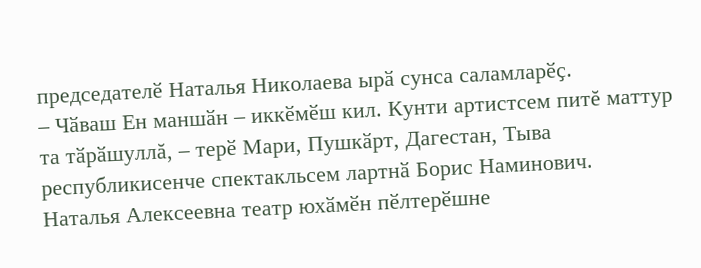председателӗ Наталья Николаева ырӑ сунса саламларӗҫ.
– Чӑваш Ен маншӑн – иккӗмӗш кил. Кунти артистсем питĕ маттур та тӑрӑшуллă, – терӗ Мари, Пушкӑрт, Дагестан, Тыва республикисенче спектакльсем лартнӑ Борис Наминович.
Наталья Алексеевна театр юхӑмӗн пӗлтерӗшне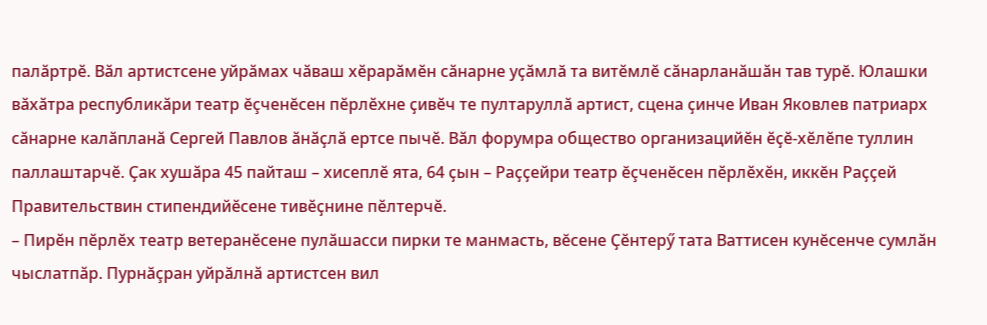палӑртрӗ. Вӑл артистсене уйрӑмах чӑваш хӗрарӑмӗн сӑнарне уҫӑмлă та витӗмлӗ сӑнарланӑшӑн тав турĕ. Юлашки вӑхӑтра республикӑри театр ĕçченĕсен пӗрлӗхне ҫивӗч те пултаруллӑ артист, сцена ҫинче Иван Яковлев патриарх сӑнарне калӑпланӑ Сергей Павлов ӑнӑҫлӑ ертсе пычӗ. Вӑл форумра общество организацийӗн ӗҫӗ-хӗлӗпе туллин паллаштарчӗ. Ҫак хушӑра 45 пайташ – хисеплӗ ята, 64 ҫын – Раҫҫейри театр ĕçченĕсен пӗрлӗхӗн, иккĕн Раҫҫей Правительствин стипендийӗсене тивӗҫнине пӗлтерчӗ.
– Пирӗн пӗрлӗх театр ветеранӗсене пулӑшасси пирки те манмасть, вĕсене Ҫӗнтерӳ тата Ваттисен кунĕсенче сумлӑн чыслатпӑр. Пурнăçран уйрăлнӑ артистсен вил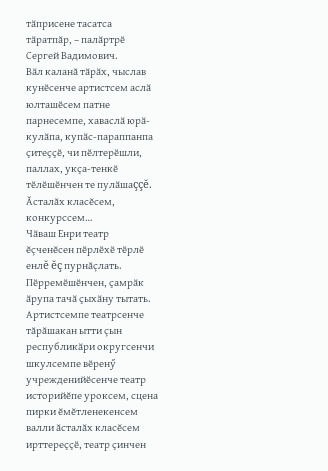тӑприсене тасатса тӑратпăр, – палӑртрӗ Сергей Вадимович.
Вӑл каланă тӑрӑх, чыслав кунӗсенче артистсем аслӑ юлташӗсем патне парнесемпе, хаваслӑ юрӑ-кулӑпа, купӑс-параппанпа ҫитеҫҫӗ, чи пӗлтерӗшли, паллах, укҫа-тенкӗ тӗлӗшӗнчен те пулӑшаççĕ.
Ăсталăх класĕсем, конкурссем…
Чӑваш Енри театр ĕçченĕсен пӗрлӗхӗ тӗрлӗ енлĕ ĕç пурнăçлать. Пӗрремӗшӗнчен, ҫамрӑк ӑрупа тачӑ ҫыхӑну тытать. Артистсемпе театрсенче тăрăшакан ытти çын республикӑри округсенчи шкулсемпе вӗренӳ учрежденийӗсенче театр историйĕпе уроксем, сцена пирки ĕмĕтленекенсем валли ăсталăх класĕсем ирттереҫҫӗ, театр ҫинчен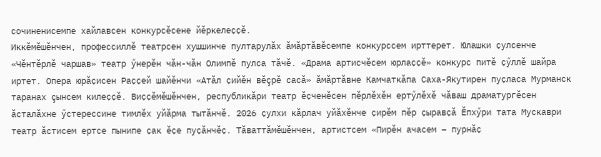сочиненисемпе хайлавсен конкурсӗсене йӗркелеҫҫӗ.
Иккӗмӗшĕнчен, профессиллӗ театрсен хушшинче пултарулӑх ӑмӑртӑвӗсемпе конкурссем ирттерет. Юлашки ҫулсенче «Чӗнтӗрлӗ чаршав» театр ӳнерӗн чӑн-чӑн Олимпӗ пулса тӑчӗ. «Драма артисчӗсем юрлаҫҫӗ» конкурс питĕ ҫӳллӗ шайра иртет. Опера юрӑҫисен Раҫҫей шайӗнчи «Атӑл ҫийӗн вĕçрĕ сасă» ӑмӑртӑвне Камчаткӑпа Саха-Якутирен пуҫласа Мурманск таранах çынсем килеҫҫӗ. Виҫҫӗмӗшӗнчен, республикӑри театр ӗҫченӗсен пӗрлӗхӗн ертӳлӗхӗ чӑваш драматургӗсен ӑсталӑхне ӳстерессине тимлӗх уйӑрма тытӑнчӗ. 2026 ҫулхи кӑрлач уйӑхӗнче ҫирӗм пӗр ҫыравҫӑ Ӗпхӳри тата Мускаври театр ӑстисем ертсе пынипе ҫак ӗҫе пуҫӑнчӗҫ. Тӑваттӑмӗшӗнчен, артистсем «Пирӗн ачасем – пурнӑҫ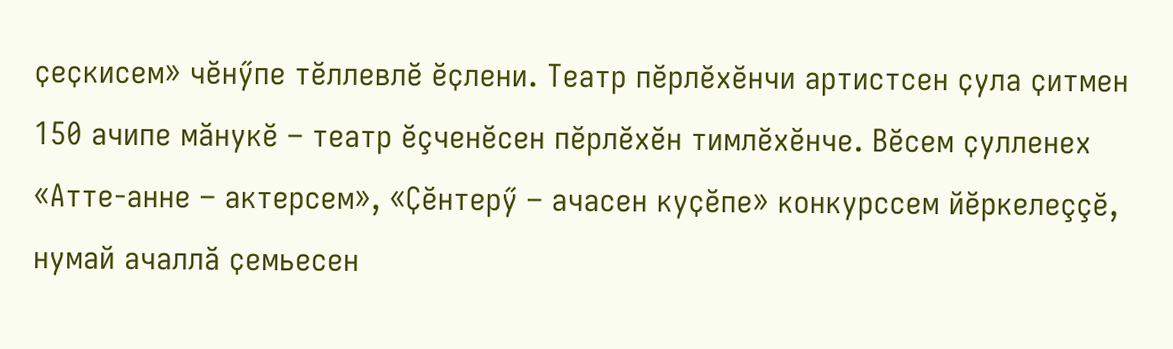ҫеҫкисем» чӗнӳпе тӗллевлӗ ӗҫлени. Театр пӗрлӗхӗнчи артистсен ҫула ҫитмен 150 ачипе мӑнукӗ – театр ĕçченĕсен пӗрлӗхӗн тимлӗхӗнче. Вӗсем ҫулленех «Атте-анне – актерсем», «Ҫӗнтерӳ – ачасен куҫӗпе» конкурссем йӗркелеççӗ, нумай ачаллӑ ҫемьесен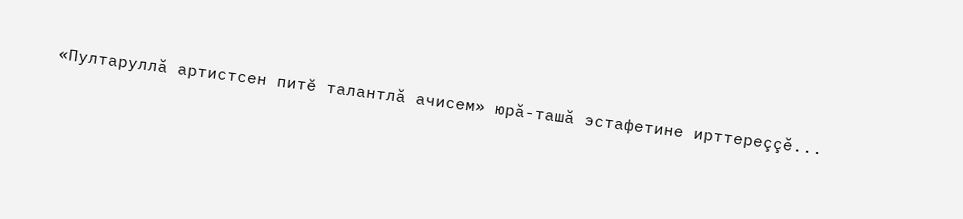«Пултаруллӑ артистсен питĕ талантлӑ ачисем» юрӑ-ташӑ эстафетине ирттереççӗ...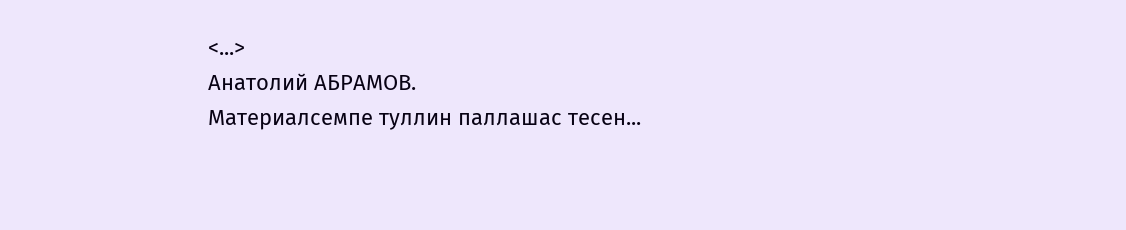<...>
Анатолий АБРАМОВ.
Материалсемпе туллин паллашас тесен...